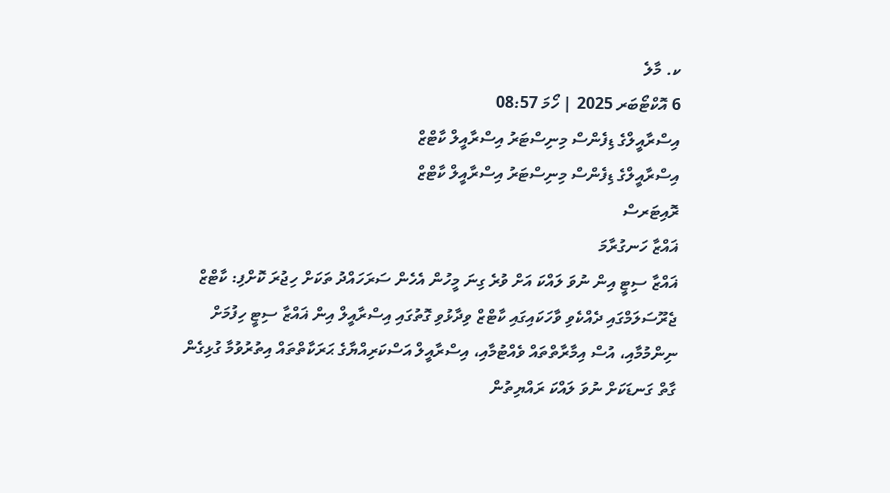ކ. މާލެ
6 އޮކްޓޯބަރ 2025 | ހޯމަ 08:57
އިސްރާއީލްގެ ޑިފެންސް މިނިސްޓަރު އިސްރާއީލް ކާޓްޒް
އިސްރާއީލްގެ ޑިފެންސް މިނިސްޓަރު އިސްރާއީލް ކާޓްޒް
ރޮއިޓަރސް
ޣައްޒާ ހަނގުރާމަ
ޣައްޒާ ސިޓީ އިން ނުވަ ލައްކަ އަށް ވުރެ ގިނަ މީހުން އެހެން ސަރަހައްދު ތަކަށް ހިޖުރަ ކޮށްފި: ކާޓްޒް
ޖެރޫސަލަމްގައި ދެއްކެވި ވާހަކައިގައި ކާޓްޒް ވިދާޅުވި ގޮތުގައި އިސްރާއީލް އިން ޣައްޒާ ސިޓީ ހިފުމަށް ނިންމުމާއި، އުސް އިމާރާތްތައް ވެއްޓުމާއި، އިސްރާއީލް އަސްކަރިއްޔާގެ ޙަރަކާތްތައް އިތުރުވުމާ ގުޅިގެން ގާތް ގަނޑަކަށް ނުވަ ލައްކަ ރައްޔިތުން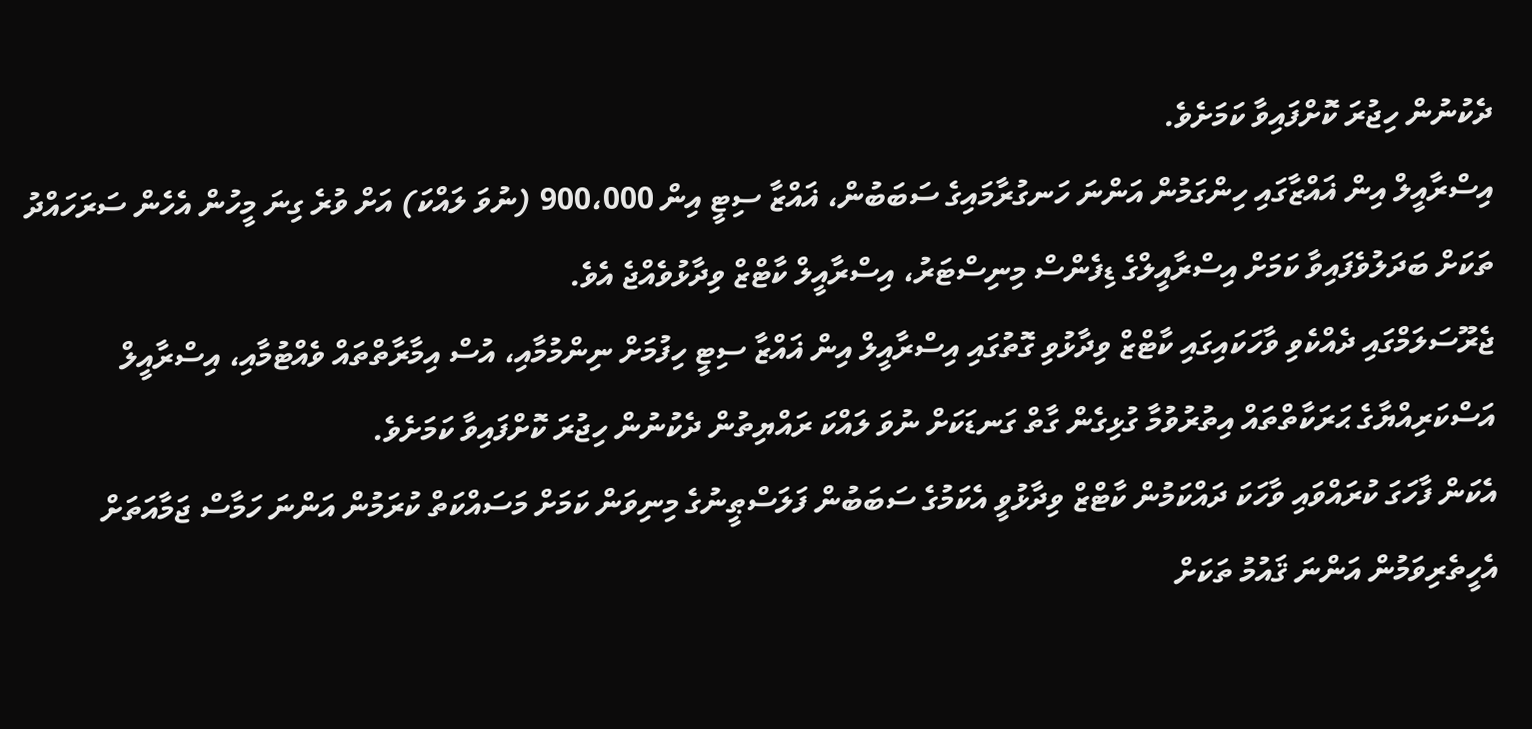ދެކުނުން ހިޖުރަ ކޮށްފައިވާ ކަމަށެވެ.
އިސްރާއީލް އިން ޣައްޒާގައި ހިންގަމުން އަންނަ ހަނގުރާމައިގެ ސަބަބުން، ޣައްޒާ ސިޓީ އިން 900،000 (ނުވަ ލައްކަ) އަށް ވުރެ ގިނަ މީހުން އެހެން ސަރަހައްދު ތަކަށް ބަދަލުވެފައިވާ ކަމަށް އިސްރާއީލްގެ ޑިފެންސް މިނިސްޓަރު، އިސްރާއީލް ކާޓްޒް ވިދާޅުވެއްޖެ އެވެ.
ޖެރޫސަލަމްގައި ދެއްކެވި ވާހަކައިގައި ކާޓްޒް ވިދާޅުވި ގޮތުގައި އިސްރާއީލް އިން ޣައްޒާ ސިޓީ ހިފުމަށް ނިންމުމާއި، އުސް އިމާރާތްތައް ވެއްޓުމާއި، އިސްރާއީލް އަސްކަރިއްޔާގެ ޙަރަކާތްތައް އިތުރުވުމާ ގުޅިގެން ގާތް ގަނޑަކަށް ނުވަ ލައްކަ ރައްޔިތުން ދެކުނުން ހިޖުރަ ކޮށްފައިވާ ކަމަށެވެ.
އެކަން ފާހަގަ ކުރައްވައި ވާހަކަ ދައްކަމުން ކާޓްޒް ވިދާޅުވީ އެކަމުގެ ސަބަބުން ފަލަސްޠީނުގެ މިނިވަން ކަމަށް މަސައްކަތް ކުރަމުން އަންނަ ހަމާސް ޖަމާއަތަށް އެހީތެރިވަމުން އަންނަ ޤައުމު ތަކަށް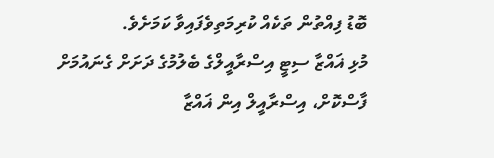ބޮޑު ފިއްތުން ތަކެއް ކުރިމަތިވެފައިވާ ކަމަށެވެ.
މުޅި ޣައްޒާ ސިޓީ އިސްރާއީލްގެ ބެލުމުގެ ދަށަށް ގެނައުމަށް ފާސްކޮށް، އިސްރާއީލް އިން ޣައްޒާ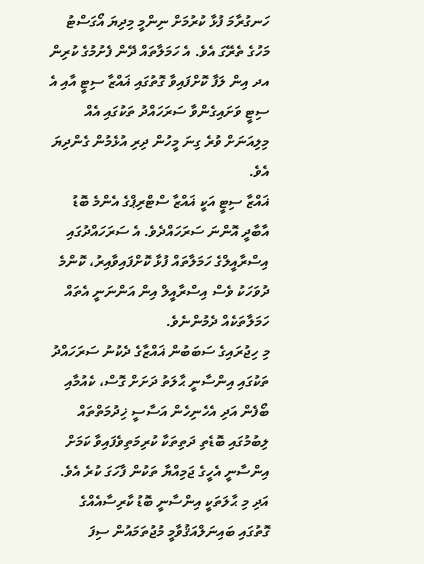ހަނގުރާމަ ފުޅާ ކުރުމަށް ނިންމީ މިދިޔަ އޯގަސްޓު މަހުގެ ތެރޭގަ އެވެ. އެ ހަމަލާތައް ދޭން ފެށުމުގެ ކުރިން އދ އިން ލަފާ ކޮށްފައިވާ ގޮތުގައި ޣައްޒާ ސިޓީ އާއި އެ ސިޓީ ވަށައިގެންވާ ސަރަހައްދު ތަކުގައި އެއް މިލިއަނަށް ވުރެ ގިނަ މީހުން ދިރި އުޅެމުން ގެންދިޔަ އެވެ.
ޣައްޒާ ސިޓީ އަކީ ޣައްޒާ ސްޓްރިޕްގެ އެންމެ ބޮޑު އާބާދީ އޮންނަ ސަރަހައްދެވެ. އެ ސަރަހައްދުގައި އިސްރާއީލްގެ ހަމަލާތައް ފުޅާ ކޮށްފައިވާއިރު، ކޮންމެ ދުވަހަކު ވެސް އިސްރާއީލް އިން އަންނަނީ އެތައް ހަމަލާތަކެއް ދެމުންނެވެ.
މި ހިޖުރައިގެ ސަބަބުން ޣައްޒާގެ ދެކުނު ސަރަހައްދު ތަކުގައި އިންސާނީ ޙާލަތު ދަށަށް ގޮސް، ކެއުމާއި ބޯފެން އަދި އެހެނިހެން އަސާސީ ޚިދުމަތްތައް ލިބުމުގައި ބޮޑެތި ދަތިތަކާ ކުރިމަތިވެފައިވާ ކަމަށް އިންސާނީ އެހީގެ ޖަމިއްޔާ ތަކުން ފާހަގަ ކުރެ އެވެ. އަދި މި ޙާލަތަކީ އިންސާނީ ބޮޑު ކާރިސާއެއްގެ ގޮތުގައި ބައިނަލްއަޤުވާމީ މުޖުތަމައުން ސިފަ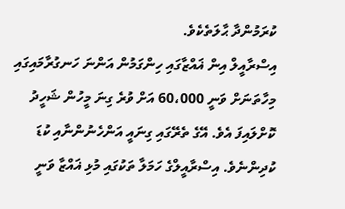ކުރަމުންދާ ޙާލަތެކެވެ.
އިސްރާއީލް އިން ޣައްޒާގައި ހިންގަމުން އަންނަ ހަނގުރާމައިގައި މިހާތަނަށް ވަނީ 60،000 އަށް ވުރެ ގިނަ މީހުން ޝަހީދު ކޮށްލައިފަ އެވެ. އޭގެ ތެރޭގައި ގިނައީ އަންހެނުންނާއި ކުޑަ ކުދިންނެވެ. އިސްރާއީލްގެ ހަމަލާ ތަކުގައި މުޅި ޣައްޒާ ވަނީ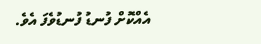އެއްކޮށް ފުނޑު ފުނޑުވެފަ އެވެ.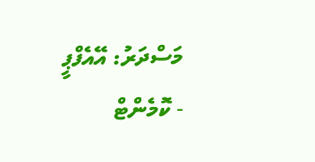މަސްދަރު: އޭއެފްޕީ
- ކޮމެންޓް